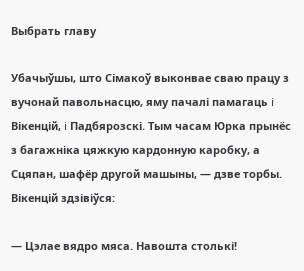Выбрать главу

Убачыўшы, што Сімакоў выконвае сваю працу з вучонай павольнасцю, яму пачалі памагаць i Вікенцій, i Падбярозскі. Тым часам Юрка прынёс з багажніка цяжкую кардонную каробку, а Сцяпан, шафёр другой машыны, — дзве торбы. Вікенцій здзівіўся:

— Цэлае вядро мяса. Навошта столькі!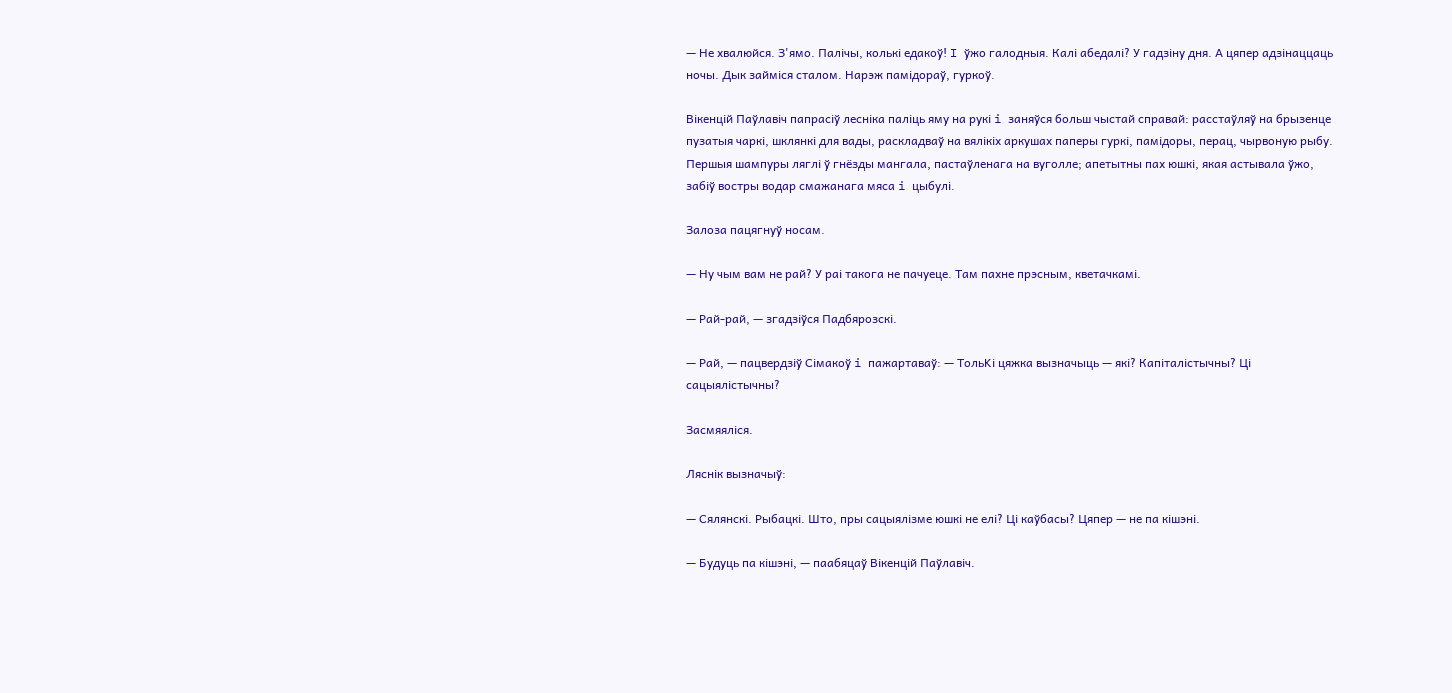— Не хвалюйся. З'ямо. Палічы, колькі едакоў! I ўжо галодныя. Калі абедалі? У гадзіну дня. А цяпер адзінаццаць ночы. Дык займіся сталом. Нарэж памідораў, гуркоў.

Вікенцій Паўлавіч папрасіў лесніка паліць яму на рукі i заняўся больш чыстай справай: расстаўляў на брызенце пузатыя чаркі, шклянкі для вады, раскладваў на вялікіх аркушах паперы гуркі, памідоры, перац, чырвоную рыбу. Першыя шампуры ляглі ў гнёзды мангала, пастаўленага на вуголле; апетытны пах юшкі, якая астывала ўжо, забіў востры водар смажанага мяса i цыбулі.

Залоза пацягнуў носам.

— Ну чым вам не рай? У раі такога не пачуеце. Там пахне прэсным, кветачкамі.

— Рай-рай, — згадзіўся Падбярозскі.

— Рай, — пацвердзіў Сімакоў i пажартаваў: — ТольKi цяжка вызначыць — які? Капіталістычны? Ці сацыялістычны?

Засмяяліся.

Ляснік вызначыў:

— Сялянскі. Рыбацкі. Што, пры сацыялізме юшкі не елі? Ці каўбасы? Цяпер — не па кішэні.

— Будуць па кішэні, — паабяцаў Вікенцій Паўлавіч.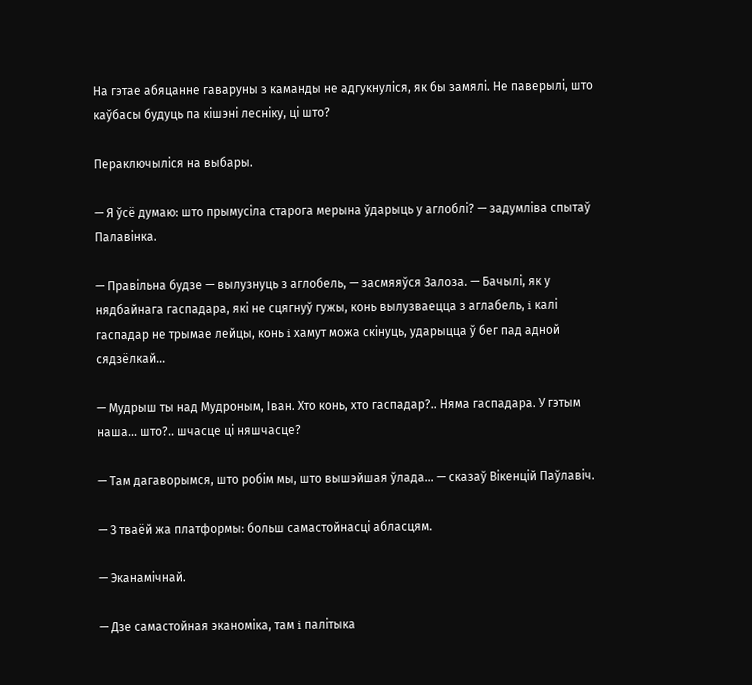На гэтае абяцанне гаваруны з каманды не адгукнуліся, як бы замялі. Не паверылі, што каўбасы будуць па кішэні лесніку, ці што?

Пераключыліся на выбары.

— Я ўсё думаю: што прымусіла старога мерына ўдарыць у аглоблі? — задумліва спытаў Палавінка.

— Правільна будзе — вылузнуць з аглобель, — засмяяўся Залоза. — Бачылі, як у нядбайнага гаспадара, які не сцягнуў гужы, конь вылузваецца з аглабель, i калі гаспадар не трымае лейцы, конь i хамут можа скінуць, ударыцца ў бег пад адной сядзёлкай...

— Мудрыш ты над Мудроным, Іван. Хто конь, хто гаспадар?.. Няма гаспадара. У гэтым наша... што?.. шчасце ці няшчасце?

— Там дагаворымся, што робім мы, што вышэйшая ўлада... — сказаў Вікенцій Паўлавіч.

— З тваёй жа платформы: больш самастойнасці абласцям.

— Эканамічнай.

— Дзе самастойная эканоміка, там i палітыка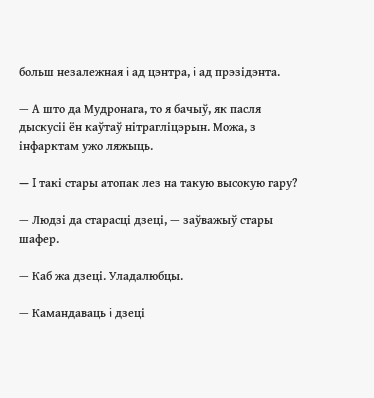больш незалежная i ад цэнтра, i ад прэзідэнта.

— А што да Мудронага, то я бачыў, як пасля дыскусіі ён каўтаў нітрагліцэрын. Можа, з інфарктам ужо ляжыць.

— I такі стары атопак лез на такую высокую гару?

— Людзі да старасці дзеці, — заўважыў стары шафер.

— Каб жа дзеці. Уладалюбцы.

— Камандаваць i дзеці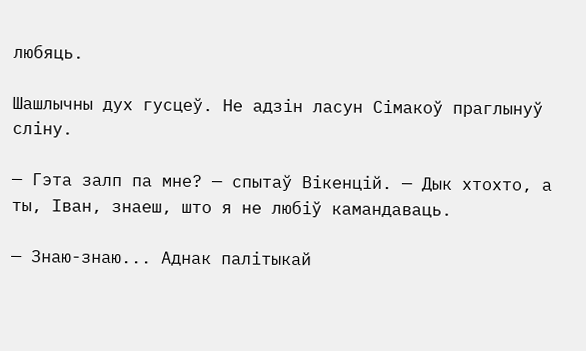любяць.

Шашлычны дух гусцеў. Не адзін ласун Сімакоў праглынуў сліну.

— Гэта залп па мне? — спытаў Вікенцій. — Дык хтохто, а ты, Іван, знаеш, што я не любіў камандаваць.

— Знаю-знаю... Аднак палітыкай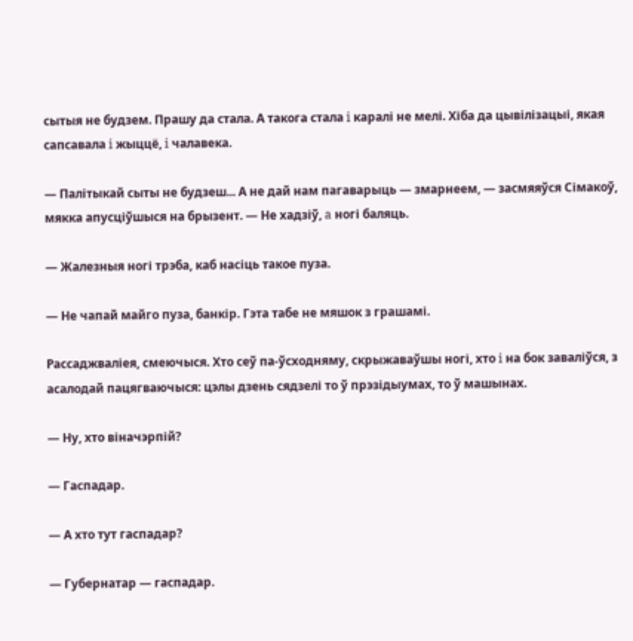сытыя не будзем. Прашу да стала. А такога стала i каралі не мелі. Хіба да цывілізацыі, якая сапсавала i жыццё, i чалавека.

— Палітыкай сыты не будзеш... А не дай нам пагаварыць — змарнеем, — засмяяўся Сімакоў, мякка апусціўшыся на брызент. — Не хадзіў, a ногі баляць.

— Жалезныя ногі трэба, каб насіць такое пуза.

— Не чапай майго пуза, банкір. Гэта табе не мяшок з грашамі.

Рассаджваліея, смеючыся. Хто сеў па-ўсходняму, скрыжаваўшы ногі, хто i на бок заваліўся, з асалодай пацягваючыся: цэлы дзень сядзелі то ў прэзідыумах, то ў машынах.

— Ну, хто віначэрпій?

— Гаспадар.

— А хто тут гаспадар?

— Губернатар — гаспадар.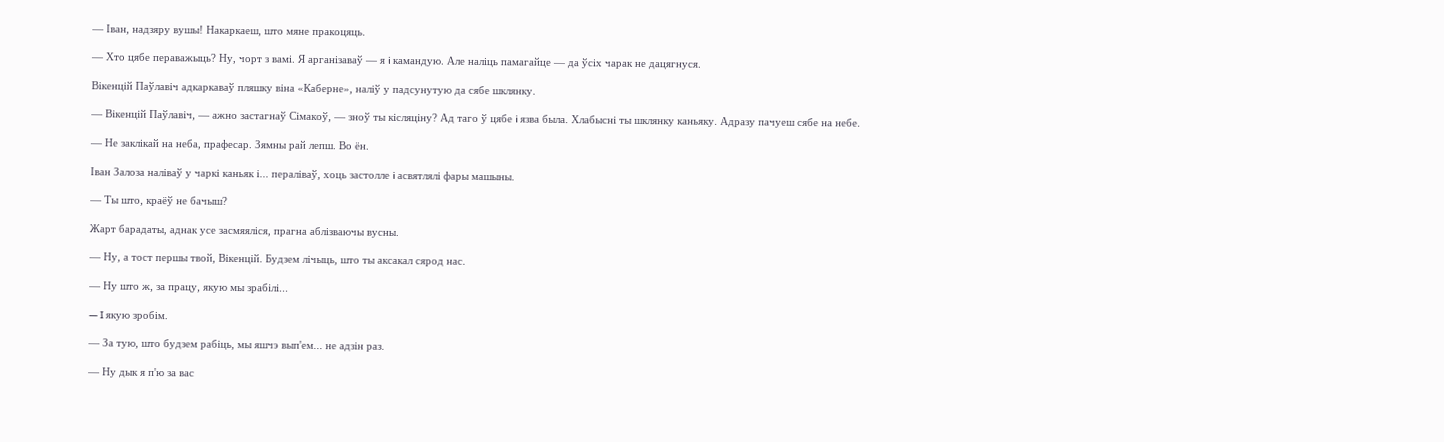— Іван, надзяру вушы! Накаркаеш, што мяне пракоцяць.

— Хто цябе пераважыць? Ну, чорт з вамі. Я арганізаваў — я i камандую. Але наліць памагайце — да ўсіх чарак не дацягнуся.

Вікенцій Паўлавіч адкаркаваў пляшку віна «Каберне», наліў у падсунутую да сябе шклянку.

— Вікенцій Паўлавіч, — ажно застагнаў Сімакоў, — зноў ты кісляціну? Ад таго ў цябе i язва была. Хлабысні ты шклянку каньяку. Адразу пачуеш сябе на небе.

— Не заклікай на неба, прафесар. Зямны рай лепш. Во ён.

Іван Залоза наліваў у чаркі каньяк і... пераліваў, хоць застолле i асвятлялі фары машыны.

— Ты што, краёў не бачыш?

Жарт барадаты, аднак усе засмяяліся, прагна аблізваючы вусны.

— Ну, а тост першы твой, Вікенцій. Будзем лічыць, што ты аксакал сярод нас.

— Ну што ж, за працу, якую мы зрабілі...

— I якую зробім.

— За тую, што будзем рабіць, мы яшчэ вып'ем... не адзін раз.

— Ну дык я п'ю за вас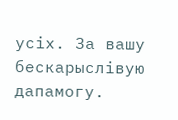усіх. За вашу бескарыслівую дапамогу.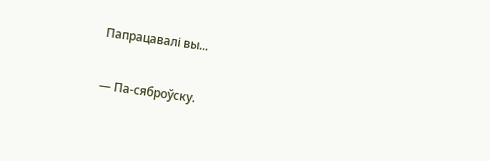Папрацавалі вы...

— Па-сяброўску.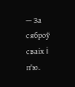— За сяброў сваіх i п'ю.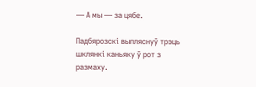— А мы — за цябе.

Падбярозскі выпляснуў трэць шклянкі каньяку ў рот з размаху.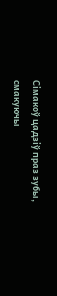Сімакоў цадзіў праз зубы, смакуючы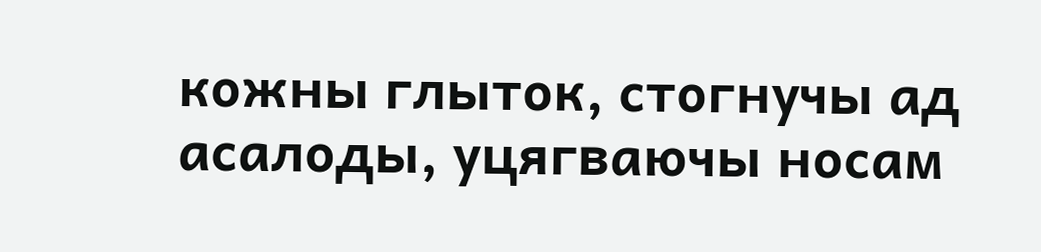кожны глыток, стогнучы ад асалоды, уцягваючы носам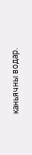каньячны водар.